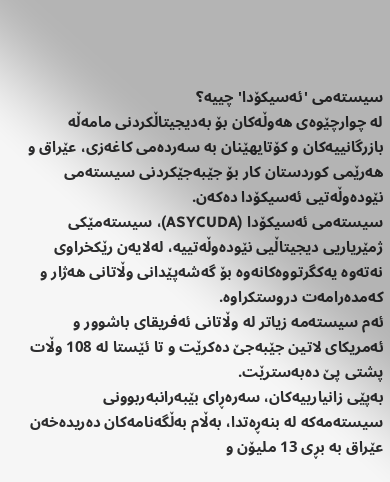سیستەمی 'ئەسیکۆدا' چییە؟
لە چوارچێوەی هەوڵەکان بۆ بەدیجیتاڵکردنی مامەڵە بازرگانییەکان و کۆتایهێنان بە سەردەمی کاغەزی، عێراق و هەرێمی کوردستان کار بۆ جێبەجێکردنی سیستەمی نێودەوڵەتیی ئەسیکۆدا دەکەن.
سیستەمی ئەسیکۆدا (ASYCUDA)، سیستەمێکی ژمێریاریی دیجیتاڵیی نێودەوڵەتییە، لەلایەن رێکخراوی نەتەوە یەکگرتووەکانەوە بۆ گەشەپێدانی وڵاتانی هەژار و کەمدەرامەت دروستکراوە.
ئەم سیستەمە زیاتر لە وڵاتانی ئەفریقای باشوور و ئەمریکای لاتین جێبەجێ دەکرێت و تا ئێستا لە 108 وڵات پشتی پێ دەبەسترێت.
بەپێی زانیارییەکان، سەرەڕای بێبەرانبەربوونی سیستەمەکە لە بنەڕەتدا، بەڵام بەڵگەنامەکان دەریدەخەن عێراق بە بڕی 13 ملیۆن و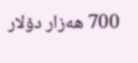700 هەزار دۆلار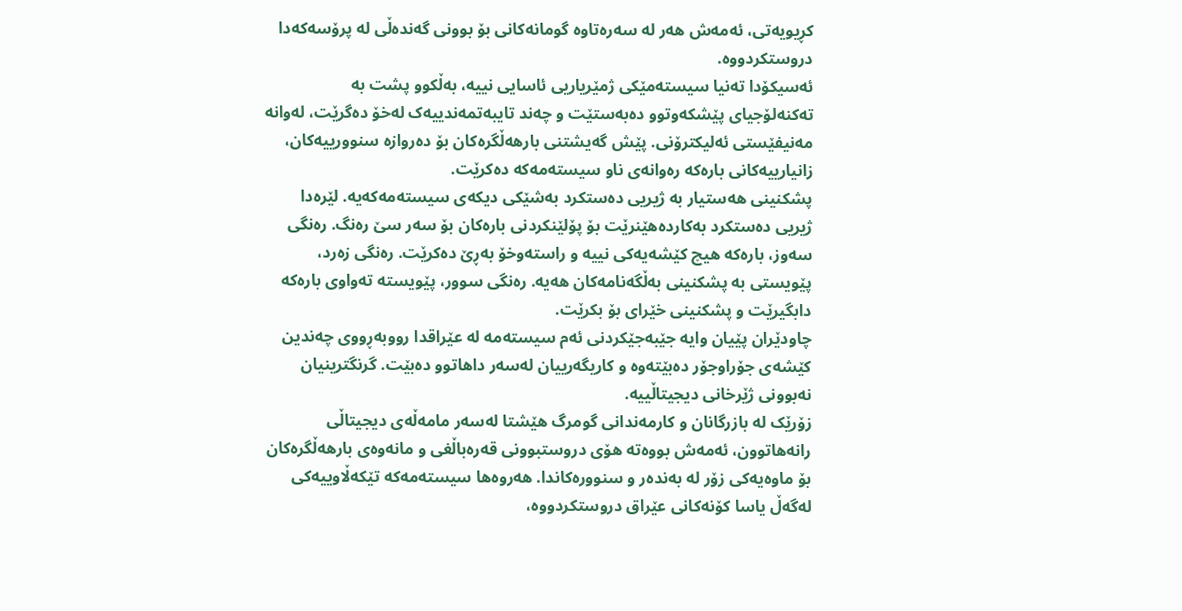کڕیویەتی، ئەمەش هەر لە سەرەتاوە گومانەکانی بۆ بوونی گەندەڵی لە پرۆسەکەدا دروستکردووە.
ئەسیکۆدا تەنیا سیستەمێکی ژمێریاریی ئاسایی نییە، بەڵکوو پشت بە تەکنەلۆجیای پێشکەوتوو دەبەستێت و چەند تایبەتمەندییەک لەخۆ دەگرێت، لەوانە مەنیفێستی ئەلیکترۆنی. پێش گەیشتنی بارهەڵگرەکان بۆ دەروازە سنوورییەکان، زانیارییەکانی بارەکە رەوانەی ناو سیستەمەکە دەکرێت.
پشکنینی هەستیار بە ژیریی دەستکرد بەشێکی دیکەی سیستەمەکەیە. لێرەدا ژیریی دەستکرد بەکاردەهێنرێت بۆ پۆلێنکردنی بارەکان بۆ سەر سێ رەنگ. رەنگی سەوز، بارەکە هیچ کێشەیەکی نییە و راستەوخۆ بەڕێ دەکرێت. رەنگی زەرد، پێویستی بە پشکنینی بەڵگەنامەکان هەیە. رەنگی سوور، پێویستە تەواوی بارەکە دابگیرێت و پشکنینی خێرای بۆ بکرێت.
چاودێران پێیان وایە جێبەجێکردنی ئەم سیستەمە لە عێراقدا رووبەڕووی چەندین کێشەی جۆراوجۆر دەبێتەوە و کاریگەرییان لەسەر داهاتوو دەبێت. گرنگترینیان نەبوونی ژێرخانی دیجیتاڵییە.
زۆرێک لە بازرگانان و کارمەندانی گومرگ هێشتا لەسەر مامەڵەی دیجیتاڵی رانەهاتوون، ئەمەش بووەتە هۆی دروستبوونی قەرەباڵغی و مانەوەی بارهەڵگرەکان بۆ ماوەیەکی زۆر لە بەندەر و سنوورەکاندا. هەروەها سیستەمەکە تێکەڵاوییەکی لەگەڵ یاسا کۆنەکانی عێراق دروستکردووە،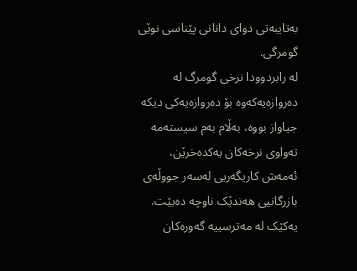بەتایبەتی دوای دانانی پێناسی نوێی گومرگی.
لە رابردوودا نرخی گومرگ لە دەروازەیەکەوە بۆ دەروازەیەکی دیکە جیاواز بووە، بەڵام بەم سیستەمە تەواوی نرخەکان یەکدەخرێن، ئەمەش کاریگەریی لەسەر جووڵەی بازرگانیی هەندێک ناوچە دەبێت. یەکێک لە مەترسییە گەورەکان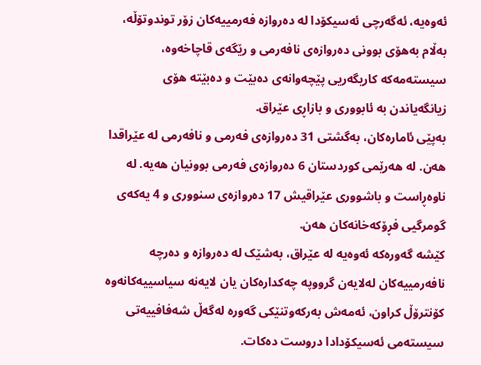ئەوەیە، ئەگەرچی ئەسیکۆدا لە دەروازە فەرمییەکان زۆر توندوتۆڵە، بەڵام بەهۆی بوونی دەروازەی نافەرمی و رێگەی قاچاخەوە، سیستەمەکە کاریگەریی پێچەوانەی دەبێت و دەبێتە هۆی زیانگەیاندن بە ئابووری و بازاڕی عێراق.
بەپێی ئامارەکان، بەگشتی 31 دەروازەی فەرمی و نافەرمی لە عێراقدا هەن. لە هەرێمی کوردستان 6 دەروازەی فەرمی بوونیان هەیە. لە ناوەڕاست و باشووری عێراقیش 17 دەروازەی سنووری و 4 یەکەی گومرگیی فڕۆکەخانەکان هەن.
کێشە گەورەکە ئەوەیە لە عێراق، بەشێک لە دەروازە و دەرچە نافەرمییەکان لەلایەن گرووپە چەکدارەکان یان لایەنە سیاسییەکانەوە کۆنترۆڵ کراون، ئەمەش بەرکەوتنێکی گەورە لەگەڵ شەفافییەتی سیستەمی ئەسیکۆدادا دروست دەکات.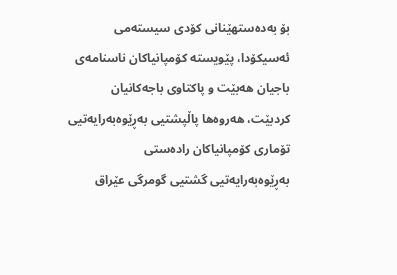بۆ بەدەستهێنانی کۆدی سیستەمی ئەسیکۆدا، پێویستە کۆمپانیاکان ناسنامەی باجیان هەبێت و پاکتاوی باجەکانیان کردبێت، هەروەها پاڵپشتیی بەڕێوەبەرایەتیی تۆماری کۆمپانیاکان رادەستی بەڕێوەبەرایەتیی گشتیی گومرگی عێراق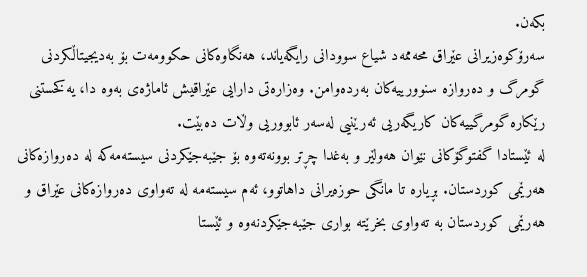بکەن.
سەرۆکوەزیرانی عێراق محەممەد شیاع سوودانی رایگەیاند، هەنگاوەکانی حکوومەت بۆ بەدیجیتاڵکردنی گومرگ و دەروازە سنوورییەکان بەردەوامن. وەزارەتی دارایی عێراقیش ئاماژەی بەوە دا، یەکخستنی رێکارە گومرگییەکان کاریگەریی ئەرێنیی لەسەر ئابووریی وڵات دەبێت.
لە ئێستادا گفتوگۆکانی نێوان هەولێر و بەغدا چڕتر بوونەتەوە بۆ جێبەجێکردنی سیستەمەکە لە دەروازەکانی هەرێمی کوردستان. بڕیارە تا مانگی حوزەیرانی داهاتوو، ئەم سیستەمە لە تەواوی دەروازەکانی عێراق و هەرێمی کوردستان بە تەواوی بخرێتە بواری جێبەجێکردنەوە و ئێستا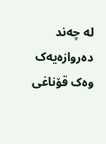لە چەند دەروازەیەک وەک قۆناغی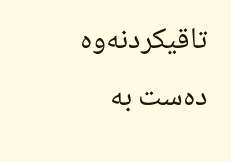تاقیکردنەوە دەست بە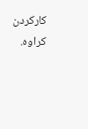کارکردن کراوە.